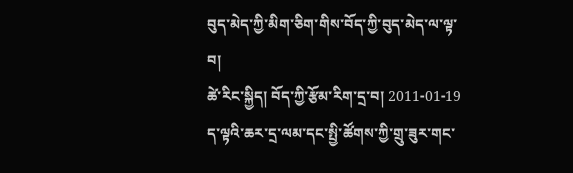བུད་མེད་ཀྱི་མིག་ཅིག་གིས་བོད་ཀྱི་བུད་མེད་ལ་ལྟ་བ།
ཚེ་རིང་སྐྱིད། བོད་ཀྱི་རྩོམ་རིག་དྲ་བ། 2011-01-19
ད་ལྟའི་ཆར་དྲ་ལམ་དང་སྤྱི་ཚོགས་ཀྱི་གྲུ་ཟུར་གང་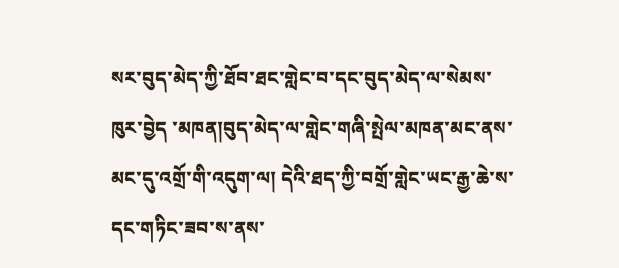སར་བུད་མེད་ཀྱི་ཐོབ་ཐང་གླེང་བ་དང་བུད་མེད་ལ་སེམས་ཁུར་བྱེད ་མཁན།བུད་མེད་ལ་གླེང་གཞི་སྤེལ་མཁན་མང་ནས་མང་དུ་འགྲོ་གི་འདུག་ལ། དེའི་ཐད་ཀྱི་བགྲོ་གླེང་ཡང་རྒྱ་ཆེ་ས་དང་གཏིང་ཟབ་ས་ནས་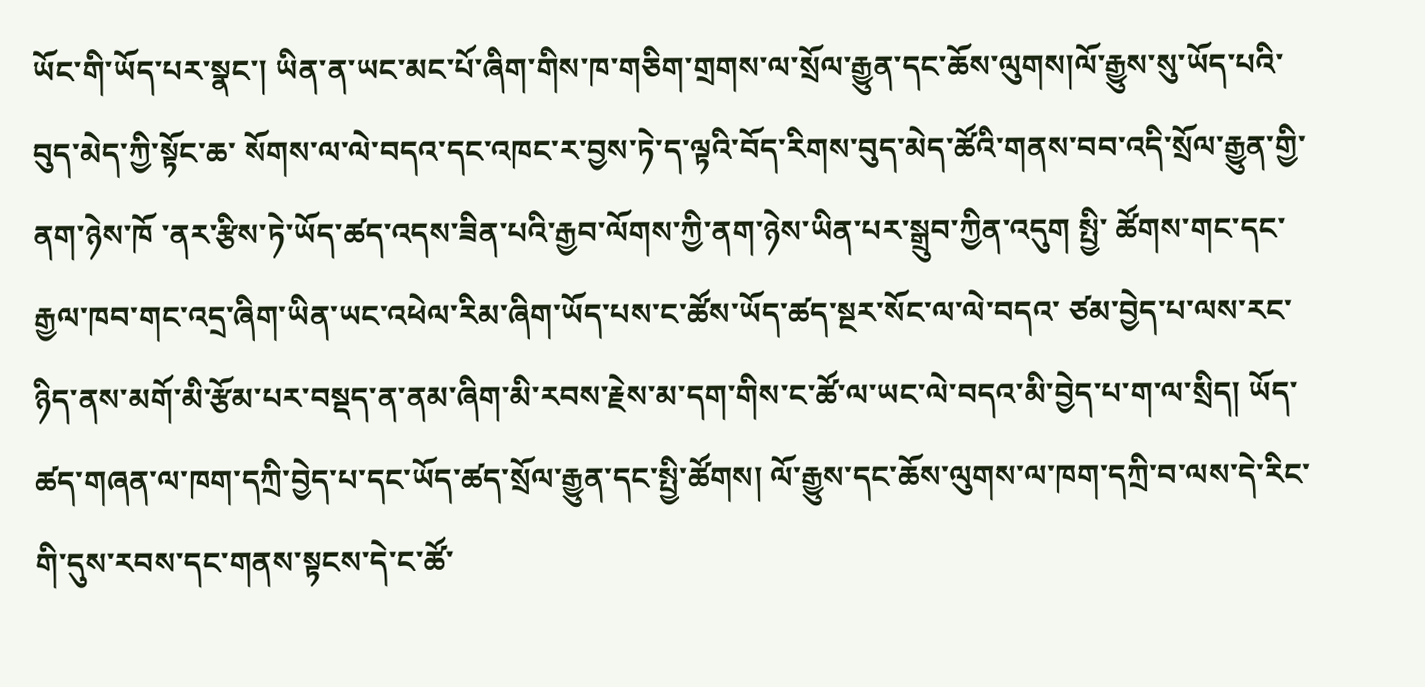ཡོང་གི་ཡོད་པར་སྣང་། ཡིན་ན་ཡང་མང་པོ་ཞིག་གིས་ཁ་གཅིག་གྲགས་ལ་སྲོལ་རྒྱུན་དང་ཆོས་ལུགས།ལོ་རྒྱུས་སུ་ཡོད་པའི་བུད་མེད་ཀྱི་སྟོང་ཆ་ སོགས་ལ་ལེ་བདའ་དང་འཁང་ར་བྱས་ཏེ་ད་ལྟའི་བོད་རིགས་བུད་མེད་ཚོའི་གནས་བབ་འདི་སྲོལ་རྒྱུན་གྱི་ནག་ཉེས་ཁོ ་ནར་རྩིས་ཏེ་ཡོད་ཚད་འདས་ཟིན་པའི་རྒྱབ་ལོགས་ཀྱི་ནག་ཉེས་ཡིན་པར་སྒྲུབ་ཀྱིན་འདུག སྤྱི་ ཚོགས་གང་དང་རྒྱལ་ཁབ་གང་འདྲ་ཞིག་ཡིན་ཡང་འཕེལ་རིམ་ཞིག་ཡོད་པས་ང་ཚོས་ཡོད་ཚད་སྔར་སོང་ལ་ལེ་བདའ་ ཙམ་བྱེད་པ་ལས་རང་ཉིད་ནས་མགོ་མི་རྩོམ་པར་བསྡད་ན་ནམ་ཞིག་མི་རབས་རྗེས་མ་དག་གིས་ང་ཚོ་ལ་ཡང་ལེ་བདའ་མི་བྱེད་པ་ག་ལ་སྲིད། ཡོད་ཚད་གཞན་ལ་ཁག་དཀྲི་བྱེད་པ་དང་ཡོད་ཚད་སྲོལ་རྒྱུན་དང་སྤྱི་ཚོགས། ལོ་རྒྱུས་དང་ཆོས་ལུགས་ལ་ཁག་དཀྲི་བ་ལས་དེ་རིང་གི་དུས་རབས་དང་གནས་སྟངས་དེ་ང་ཚོ་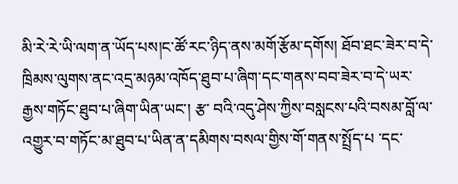མི་རེ་རེ་ཡི་ལག་ན་ཡོད་པས།ང་ཚོ་རང་ཉིད་ནས་མགོ་རྩོམ་དགོས། ཐོབ་ཐང་ཟེར་བ་དེ་ཁྲིམས་ལུགས་ནང་འདྲ་མཉམ་འཁོད་ཐུབ་པ་ཞིག་དང་གནས་བབ་ཟེར་བ་དེ་ཡར་རྒྱས་གཏོང་ཐུབ་པ་ཞིག་ཡིན་ཡང་། རྩ་ བའི་འདུ་ཤེས་ཀྱིས་བསླངས་པའི་བསམ་བློ་ལ་འགྱུར་བ་གཏོང་མ་ཐུབ་པ་ཡིན་ན་དམིགས་བསལ་གྱིས་གོ་གནས་སྤྲོད་པ ་དང་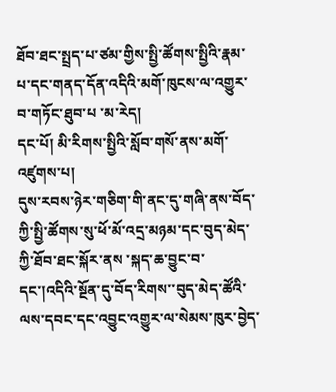ཐོབ་ཐང་སྤྲད་པ་ཙམ་གྱིས་སྤྱི་ཚོགས་སྤྱིའི་རྣམ་པ་དང་གནད་དོན་འདིའི་མགོ་ཁུངས་ལ་འགྱུར་བ་གཏོང་ཐུབ་པ ་མ་རེད།
དང་པོ། མི་རིགས་སྤྱིའི་སློབ་གསོ་ནས་མགོ་འཛུགས་པ།
དུས་རབས་ཉེར་གཅིག་གི་ནང་དུ་གཞི་ནས་བོད་ཀྱི་སྤྱི་ཚོགས་སུ་ཕོ་མོ་འདྲ་མཉམ་དང་བུད་མེད་ཀྱི་ཐོབ་ཐང་སྐོར་ནས ་སྐད་ཆ་བྱུང་བ་དང་།འདིའི་སྔོན་དུ་བོད་རིགས་་བུད་མེད་ཚོའི་ལས་དབང་དང་འབྱུང་འགྱུར་ལ་སེམས་ཁུར་བྱེད་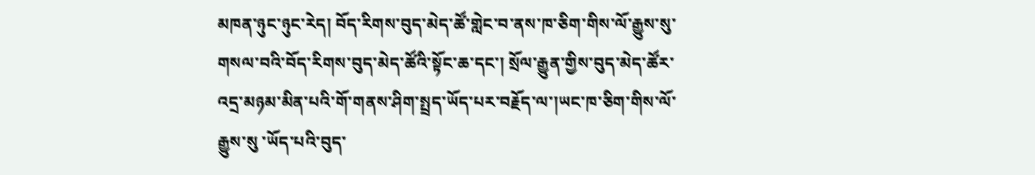མཁན་ཉུང་ཉུང་རེད། བོད་རིགས་བུད་མེད་ཚོ་གླེང་བ་ནས་ཁ་ཅིག་གིས་ལོ་རྒྱུས་སུ་གསལ་བའི་བོད་རིགས་བུད་མེད་ཚོའི་སྟོང་ཆ་དང་། སྲོལ་རྒྱུན་གྱིས་བུད་མེད་ཚོར་འདྲ་མཉམ་མིན་པའི་གོ་གནས་ཤིག་སྤྲད་ཡོད་པར་བརྗོད་ལ་།ཡང་ཁ་ཅིག་གིས་ལོ་རྒྱུས་སུ ་ཡོད་པའི་བུད་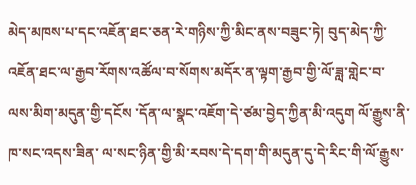མེད་མཁས་པ་དང་འཇོན་ཐང་ཅན་རེ་གཉིས་ཀྱི་མིང་ནས་བཟུང་ཏེ། བུད་མེད་ཀྱི་འཇོན་ཐང་ལ་རྒྱབ་རོགས་འཚོལ་བ་སོགས་མདོར་ན་ལྟག་རྒྱབ་གྱི་ལོ་ཟླ་གླེང་བ་ལས་མིག་མདུན་གྱི་དངོས ་དོན་ལ་སྣང་འཇོག་དེ་ཙམ་བྱེད་ཀྱིན་མི་འདུག ལོ་རྒྱུས་ནི་ཁ་སང་འདས་ཟིན་ ལ་སང་ཉིན་གྱི་མི་རབས་དེ་དག་གི་མདུན་དུ་དེ་རིང་གི་ལོ་རྒྱུས་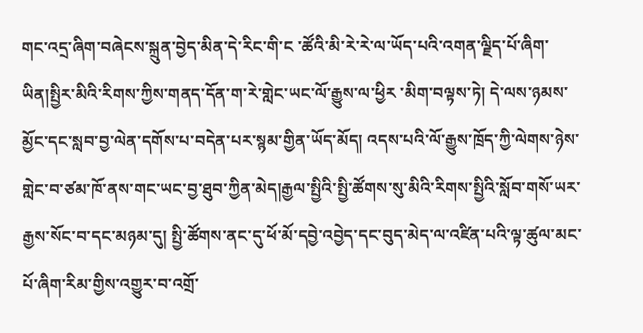གང་འདྲ་ཞིག་བཞེངས་སྐྲུན་བྱེད་མིན་དེ་རིང་གི་ང ་ཚོའི་མི་རེ་རེ་ལ་ཡོད་པའི་འགན་ལྗིད་པོ་ཞིག་ཡིན།སྤྱིར་མིའི་རིགས་ཀྱིས་གནད་དོན་ག་རེ་གླེང་ཡང་ལོ་རྒྱུས་ལ་ཕྱིར ་མིག་བལྟས་ཏེ། དེ་ལས་ཉམས་མྱོང་དང་སླབ་བྱ་ལེན་དགོས་པ་བདེན་པར་སྙམ་གྱིན་ཡོད་མོད། འདས་པའི་ལོ་རྒྱུས་ཁྲོད་ཀྱི་ལེགས་ཉེས་གླེང་བ་ཙམ་ཁོ་ནས་གང་ཡང་བྱ་ཐུབ་ཀྱིན་མེད།རྒྱལ་སྤྱིའི་སྤྱི་ཚོགས་སུ་མིའི་རིགས་སྤྱིའི་སློབ་གསོ་ཡར་རྒྱས་སོང་བ་དང་མཉམ་དུ། སྤྱི་ཚོགས་ནང་དུ་ཕོ་མོ་དབྱེ་འབྱེད་དང་བུད་མེད་ལ་འཛིན་པའི་ལྟ་ཚུལ་མང་པོ་ཞིག་རིམ་གྱིས་འགྱུར་བ་འགྲོ་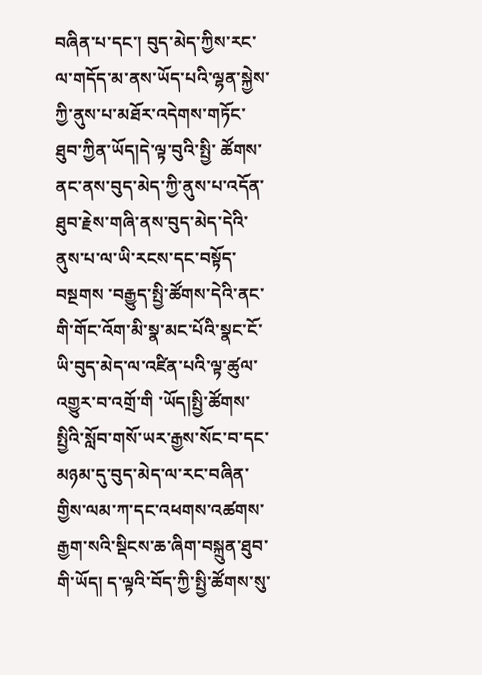བཞིན་པ་དང་། བུད་མེད་ཀྱིས་རང་ལ་གདོད་མ་ནས་ཡོད་པའི་ལྷན་སྐྱེས་ཀྱི་ནུས་པ་མཐོར་འདེགས་གཏོང་ཐུབ་ཀྱིན་ཡོད།དེ་ལྟ་བུའི་སྤྱི་ ཚོགས་ནང་ནས་བུད་མེད་ཀྱི་ནུས་པ་འདོན་ཐུབ་རྗེས་གཞི་ནས་བུད་མེད་དེའི་ནུས་པ་ལ་ཡི་རངས་དང་བསྟོད་བསྔགས ་བརྒྱུད་སྤྱི་ཚོགས་དེའི་ནང་གི་གོང་འོག་མི་སྣ་མང་པོའི་སྣང་ངོ་ཡི་བུད་མེད་ལ་འཛིན་པའི་ལྟ་ཚུལ་འགྱུར་བ་འགྲོ་གི ་ཡོད།སྤྱི་ཚོགས་སྤྱིའི་སློབ་གསོ་ཡར་རྒྱས་སོང་བ་དང་མཉམ་དུ་བུད་མེད་ལ་རང་བཞིན་གྱིས་ལམ་ཀ་དང་འཕགས་འཚགས་རྒྱག་སའི་སྡིངས་ཆ་ཞིག་བསྐྲུན་ཐུབ་གི་ཡོད། ད་ལྟའི་བོད་ཀྱི་སྤྱི་ཚོགས་སུ་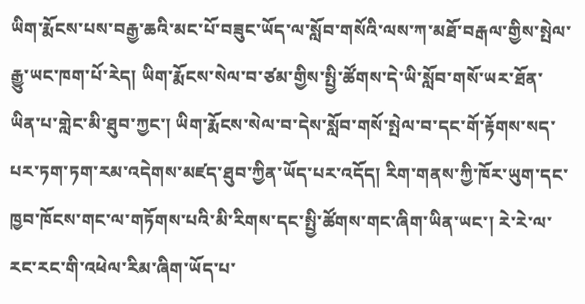ཡིག་རྨོངས་པས་བརྒྱ་ཆའི་མང་པོ་བཟུང་ཡོད་ལ་སློབ་གསོའི་ལས་ཀ་མཐོ་བརྒལ་གྱིས་སྤེལ་རྒྱུ་ཡང་ཁག་པོ་རེད། ཡིག་རྨོངས་སེལ་བ་ཙམ་གྱིས་སྤྱི་ཚོགས་དེ་ཡི་སློབ་གསོ་ཡར་ཐོན་ཡིན་པ་གླེང་མི་ཐུབ་ཀྱང་། ཡིག་རྨོངས་སེལ་བ་དེས་སློབ་གསོ་སྤེལ་བ་དང་གོ་རྟོགས་སད་པར་ཏག་ཏག་རམ་འདེགས་མཛད་ཐུབ་ཀྱིན་ཡོད་པར་འདོད། རིག་གནས་ཀྱི་ཁོར་ཡུག་དང་ཁྱབ་ཁོངས་གང་ལ་གཏོགས་པའི་མི་རིགས་དང་སྤྱི་ཚོགས་གང་ཞིག་ཡིན་ཡང་། རེ་རེ་ལ་རང་རང་གི་འཕེལ་རིམ་ཞིག་ཡོད་པ་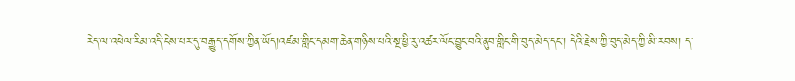རེད་ལ་འཕེལ་རིམ་འདི་ངེས་པར་དུ་བརྒྱུད་དགོས་ཀྱིན་ཡོད།འཛམ་གླིང་དམག་ཆེན་གཉིས་པའི་སྔ་ཕྱི་རུ་འཚར་ལོང་བྱུང་བའི་ནུབ་གླིང་གི་བུད་མེད་དང་། དེའི་རྗེས་ཀྱི་བུད་མེད་ཀྱི་མི་རབས། ད་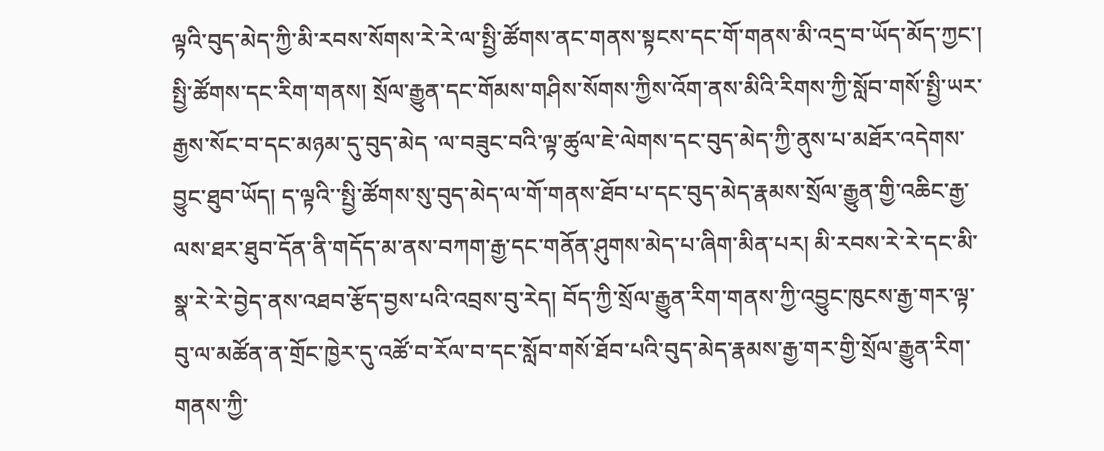ལྟའི་བུད་མེད་ཀྱི་མི་རབས་སོགས་རེ་རེ་ལ་སྤྱི་ཚོགས་ནང་གནས་སྟངས་དང་གོ་གནས་མི་འདྲ་བ་ཡོད་མོད་ཀྱང་། སྤྱི་ཚོགས་དང་རིག་གནས། སྲོལ་རྒྱུན་དང་གོམས་གཤིས་སོགས་ཀྱིས་འོག་ནས་མིའི་རིགས་ཀྱི་སློབ་གསོ་སྤྱི་ཡར་རྒྱས་སོང་བ་དང་མཉམ་དུ་བུད་མེད ་ལ་བཟུང་བའི་ལྟ་ཚུལ་ཇེ་ལེགས་དང་བུད་མེད་ཀྱི་ནུས་པ་མཐོར་འདེགས་བྱུང་ཐུབ་ཡོད། ད་ལྟའི་་སྤྱི་ཚོགས་སུ་བུད་མེད་ལ་གོ་གནས་ཐོབ་པ་དང་བུད་མེད་རྣམས་སྲོལ་རྒྱུན་གྱི་འཆིང་རྒྱ་ལས་ཐར་ཐུབ་དོན་ནི་གདོད་མ་ནས་བཀག་རྒྱ་དང་གནོན་ཤུགས་མེད་པ་ཞིག་མིན་པར། མི་རབས་རེ་རེ་དང་མི་སྣ་རེ་རེ་བྱེད་ནས་འཐབ་རྩོད་བྱས་པའི་འབྲས་བུ་རེད། བོད་ཀྱི་སྲོལ་རྒྱུན་རིག་གནས་ཀྱི་འབྱུང་ཁུངས་རྒྱ་གར་ལྟ་བུ་ལ་མཚོན་ན་གྲོང་ཁྱེར་དུ་འཚོ་བ་རོལ་བ་དང་སློབ་གསོ་ཐོབ་པའི་བུད་མེད་རྣམས་རྒྱ་གར་གྱི་སྲོལ་རྒྱུན་རིག་གནས་ཀྱི་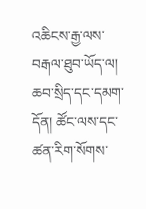འཆིངས་རྒྱ་ལས་བརྒལ་ཐུབ་ཡོད་ལ། ཆབ་སྲིད་དང་དམག་དོན། ཚོང་ལས་དང་ཚན་རིག་སོགས་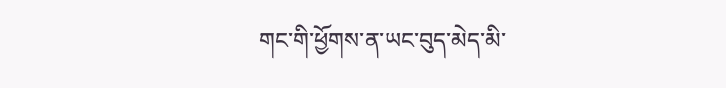གང་གི་ཕྱོགས་ན་ཡང་བུད་མེད་མི་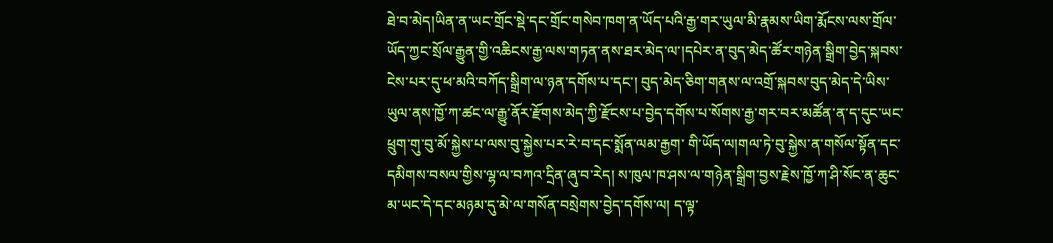ཐེ་བ་མེད།ཡིན་ན་ཡང་གྲོང་སྡེ་དང་གྲོང་གསེབ་ཁག་ན་ཡོད་པའི་རྒྱ་གར་ཡུལ་མི་རྣམས་ཡིག་རྨོངས་ལས་གྲོལ་ཡོད་ཀྱང་སྲོལ་རྒྱུན་གྱི་འཆིངས་རྒྱ་ལས་གཏན་ནས་ཐར་མེད་ལ་།དཔེར་ན་བུད་མེད་ཚོར་གཉེན་སྒྲིག་བྱེད་སྐབས་ངེས་པར་དུ་ཕ་མའི་བཀོད་སྒྲིག་ལ་ཉན་དགོས་པ་དང་། བུད་མེད་ཅིག་གནས་ལ་འགྲོ་སྐབས་བུད་མེད་དེ་ཡིས་ཡུལ་ནས་ཁྱོ་ཀ་ཚང་ལ་རྒྱུ་ནོར་རྫོགས་མེད་ཀྱི་རྫོངས་པ་བྱེད་དགོས་པ་སོགས་རྒྱ་གར་བར་མཚོན་ན་ད་དུང་ཡང་ཕྲུག་གུ་བུ་མོ་སྐྱེས་པ་ལས་བུ་སྐྱེས་པར་རེ་བ་དང་སྨོན་ལམ་རྒྱག་ གི་ཡོད་ལ།གལ་ཏེ་བུ་སྐྱེས་ན་གསོལ་སྟོན་དང་དམིགས་བསལ་གྱིས་ལྷ་ལ་བཀའ་དྲིན་ཞུ་བ་རེད། ས་ཁུལ་ཁ་ཤས་ལ་གཉེན་སྒྲིག་བྱས་རྗེས་ཁྱོ་ཀ་ཤི་སོང་ན་ཆུང་མ་ཡང་དེ་དང་མཉམ་དུ་མེ་ལ་གསོན་བསྲེགས་བྱེད་དགོས་ལ། ད་ལྟ་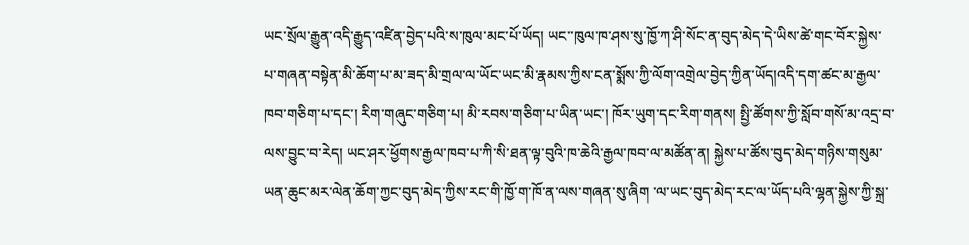ཡང་སྲོལ་རྒྱུན་འདི་རྒྱུད་འཛིན་བྱེད་པའི་ས་ཁུལ་མང་པོ་ཡོད། ཡང་་ཁུལ་ཁ་ཤས་སུ་ཁྱོ་ཀ་ཤི་སོང་ན་བུད་མེད་དེ་ཡིས་ཚེ་གང་བོར་སྐྱེས་པ་གཞན་བསྟེན་མི་ཆོག་པ་མ་ཟད་མི་གྲལ་ལ་ཡོང་ཡང་མི་རྣམས་ཀྱིས་ངན་སྨོས་ཀྱི་ལོག་འགྲེལ་བྱེད་ཀྱིན་ཡོད།འདི་དག་ཚང་མ་རྒྱལ་ཁབ་གཅིག་པ་དང་། རིག་གཞུང་གཅིག་པ། མི་རབས་གཅིག་པ་ཡིན་ཡང་། ཁོར་ཡུག་དང་རིག་གནས། སྤྱི་ཚོགས་ཀྱི་སློབ་གསོ་མ་འདྲ་བ་ལས་བྱུང་བ་རེད། ཡང་ཤར་ཕྱོགས་རྒྱལ་ཁབ་པ་ཀི་སི་ཐན་ལྟ་བུའི་ཁ་ཆེའི་རྒྱལ་ཁབ་ལ་མཚོན་ན། སྐྱེས་པ་ཚོས་བུད་མེད་གཉིས་གསུམ་ཡན་ཆུང་མར་ལེན་ཆོག་ཀྱང་བུད་མེད་ཀྱིས་རང་གི་ཁྱོ་ག་ཁོ་ན་ལས་གཞན་སུ་ཞིག ་ལ་ཡང་བུད་མེད་རང་ལ་ཡོད་པའི་ལྷན་སྐྱེས་ཀྱི་སྐྲ་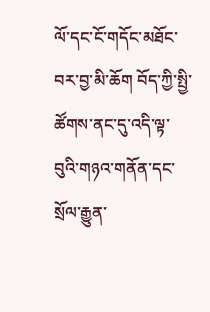ལོ་དང་ངོ་གདོང་མཐོང་བར་བྱ་མི་ཆོག བོད་ཀྱི་སྤྱི་ཚོགས་ནང་དུ་འདི་ལྟ་བུའི་གཉའ་གནོན་དང་སྲོལ་རྒྱུན་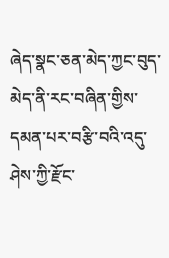ཞེད་སྣང་ཅན་མེད་ཀྱང་བུད་མེད་ནི་རང་བཞིན་གྱིས་དམན་པར་བརྩི་བའི་འདུ་ཤེས་ཀྱི་རྫོང་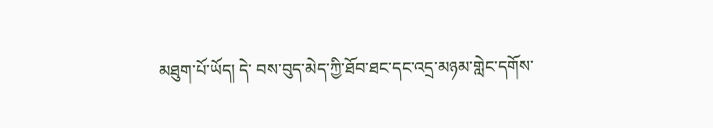མཐུག་པོ་ཡོད། དེ་ བས་བུད་མེད་ཀྱི་ཐོབ་ཐང་དང་འདྲ་མཉམ་གླེང་དགོས་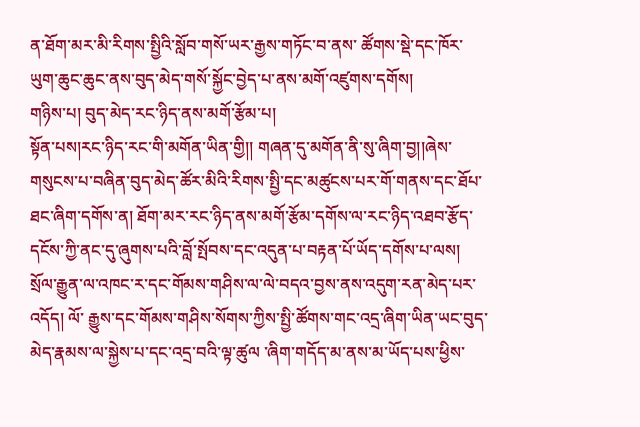ན་ཐོག་མར་མི་རིགས་སྤྱིའི་སློབ་གསོ་ཡར་རྒྱས་གཏོང་བ་ནས་ ཚོགས་སྡེ་དང་ཁོར་ཡུག་ཆུང་ཆུང་ནས་བུད་མེད་གསོ་སྐྱོང་བྱེད་པ་ནས་མགོ་འཛུགས་དགོས།
གཉིས་པ། བུད་མེད་རང་ཉིད་ནས་མགོ་རྩོམ་པ།
སྟོན་པས།རང་ཉིད་རང་གི་མགོན་ཡིན་གྱི།། གཞན་དུ་མགོན་ནི་སུ་ཞིག་བྱ།།ཞེས་གསུངས་པ་བཞིན་བུད་མེད་ཚོར་མིའི་རིགས་སྤྱི་དང་མཚུངས་པར་གོ་གནས་དང་ཐོཔ་ཐང་ཞིག་དགོས་ན། ཐོག་མར་རང་ཉིད་ནས་མགོ་རྩོམ་དགོས་ལ་རང་ཉིད་འཐབ་རྩོད་དངོས་ཀྱི་ནང་དུ་ཞུགས་པའི་བློ་སྤོབས་དང་འདུན་པ་བརྟན་པོ་ཡོད་དགོས་པ་ལས། སྲོལ་རྒྱུན་ལ་འཁང་ར་དང་གོམས་གཤིས་ལ་ལེ་བདའ་བྱས་ནས་འདུག་རན་མེད་པར་འདོད། ལོ་ རྒྱུས་དང་གོམས་གཤིས་སོགས་ཀྱིས་སྤྱི་ཚོགས་གང་འདྲ་ཞིག་ཡིན་ཡང་བུད་མེད་རྣམས་ལ་སྐྱེས་པ་དང་འདྲ་བའི་ལྟ་ཚུལ ་ཞིག་གདོད་མ་ནས་མ་ཡོད་པས་ཕྱིས་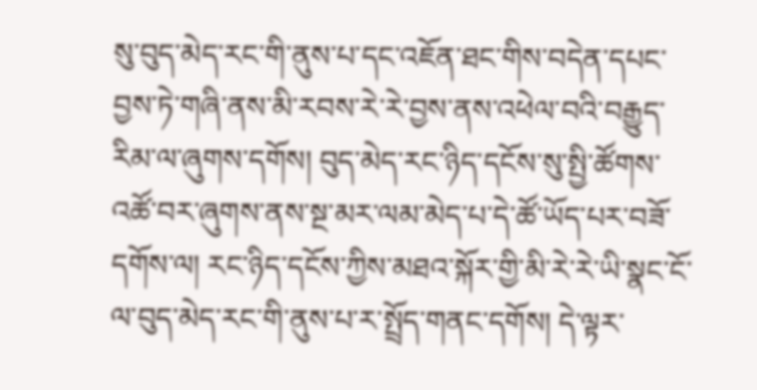སུ་བུད་མེད་རང་གི་ནུས་པ་དང་འཇོན་ཐང་གིས་བདེན་དཔང་བྱས་ཏེ་གཞི་ནས་མི་རབས་རེ་རེ་བྱས་ནས་འཕེལ་བའི་བརྒྱུད་རིམ་ལ་ཞུགས་དགོས། བུད་མེད་རང་ཉིད་དངོས་སུ་སྤྱི་ཚོགས་འཚོ་བར་ཞུགས་ནས་སྔ་མར་ལམ་མེད་པ་དེ་ཚོ་ཡོད་པར་བཟོ་དགོས་ལ། རང་ཉིད་དངོས་ཀྱིས་མཐའ་སྐོར་གྱི་མི་རེ་རེ་ཡི་སྣང་ངོ་ལ་བུད་མེད་རང་གི་ནུས་པ་ར་སྤྲོད་གནང་དགོས། དེ་ལྟར་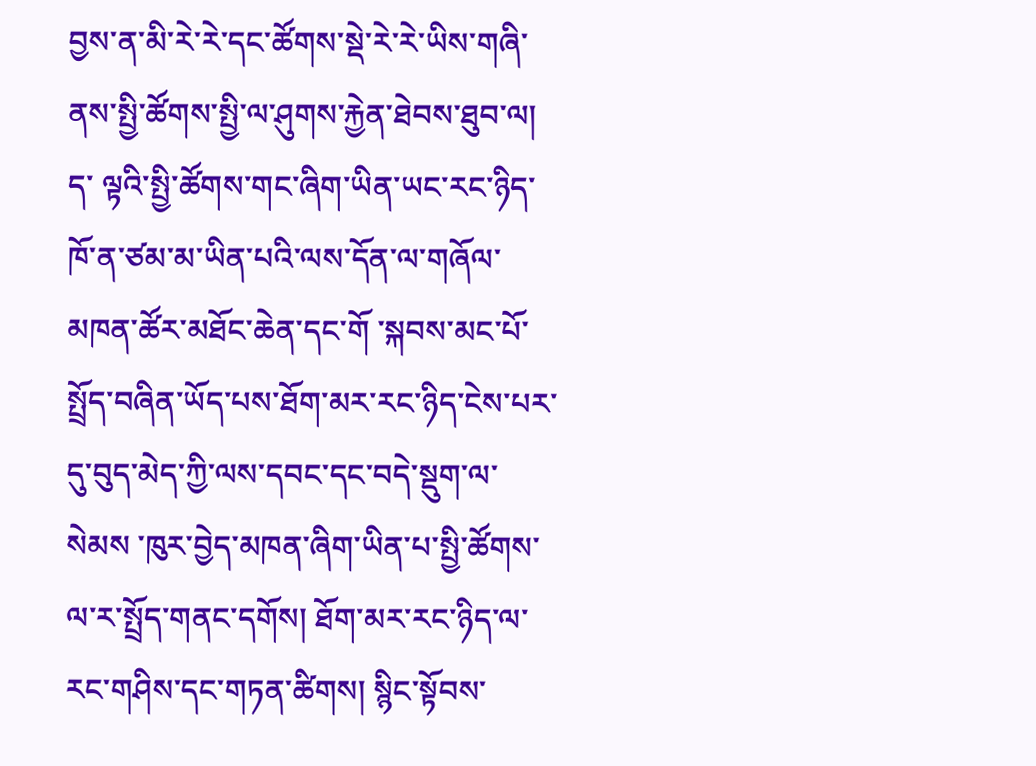བྱས་ན་མི་རེ་རེ་དང་ཚོགས་སྡེ་རེ་རེ་ཡིས་གཞི་ནས་སྤྱི་ཚོགས་སྤྱི་ལ་ཤུགས་རྐྱེན་ཐེབས་ཐུབ་ལ། ད་ ལྟའི་སྤྱི་ཚོགས་གང་ཞིག་ཡིན་ཡང་རང་ཉིད་ཁོ་ན་ཙམ་མ་ཡིན་པའི་ལས་དོན་ལ་གཞོལ་མཁན་ཚོར་མཐོང་ཆེན་དང་གོ ་སྐབས་མང་པོ་སྤྲོད་བཞིན་ཡོད་པས་ཐོག་མར་རང་ཉིད་ངེས་པར་དུ་བུད་མེད་ཀྱི་ལས་དབང་དང་བདེ་སྡུག་ལ་སེམས ་ཁུར་བྱེད་མཁན་ཞིག་ཡིན་པ་སྤྱི་ཚོགས་ལ་ར་སྤྲོད་གནང་དགོས། ཐོག་མར་རང་ཉིད་ལ་རང་གཤིས་དང་གཏན་ཚིགས། སྙིང་སྟོབས་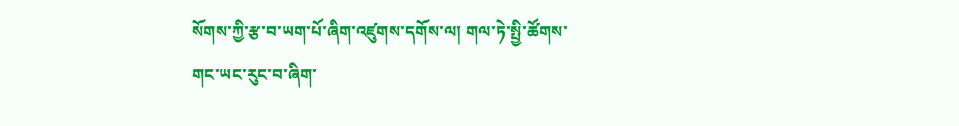སོགས་ཀྱི་རྩ་བ་ཡག་པོ་ཞིག་འཛུགས་དགོས་ལ། གལ་ཏེ་སྤྱི་ཚོགས་གང་ཡང་རུང་བ་ཞིག་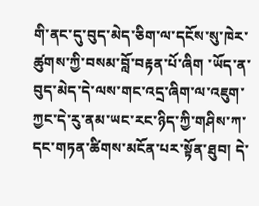གི་ནང་དུ་བུད་མེད་ཅིག་ལ་དངོས་སུ་ཁེར་ཚུགས་ཀྱི་བསམ་བློ་བརྟན་པོ་ཞིག ་ཡོད་ན་བུད་མེད་དེ་ལས་གང་འདྲ་ཞིག་ལ་འཇུག་ཀྱང་དེ་རུ་ནམ་ཡང་རང་ཉིད་ཀྱི་གཤིས་ཀ་དང་གཏན་ཚིགས་མངོན་པར་སྟོན་ཐུབ། དེ་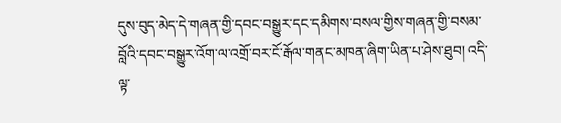དུས་བུད་མེད་དེ་གཞན་གྱི་དབང་བསྒྱུར་དང་དམིགས་བསལ་གྱིས་གཞན་གྱི་བསམ་བློའི་དབང་བསྒྱུར་འོག་ལ་འགྲོ་བར་ངོ་རྒོལ་གནང་མཁན་ཞིག་ཡིན་པ་ཤེས་ཐུབ། འདི་ལྟ་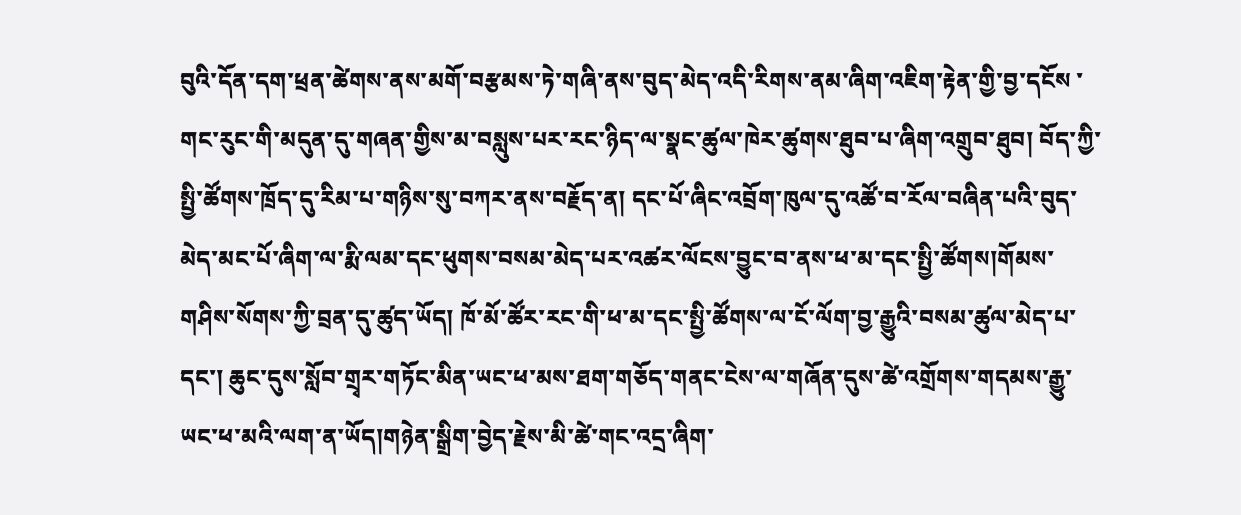བུའི་དོན་དག་ཕྲན་ཚེགས་ནས་མགོ་བརྩམས་ཏེ་གཞི་ནས་བུད་མེད་འདི་རིགས་ནམ་ཞིག་འཇིག་རྟེན་གྱི་བྱ་དངོས ་གང་རུང་གི་མདུན་དུ་གཞན་གྱིས་མ་བསླུས་པར་རང་ཉིད་ལ་སྣང་ཚུལ་ཁེར་ཚུགས་ཐུབ་པ་ཞིག་འགྲུབ་ཐུབ། བོད་ཀྱི་སྤྱི་ཚོགས་ཁྲོད་དུ་རིམ་པ་གཉིས་སུ་བཀར་ནས་བརྗོད་ན། དང་པོ་ཞིང་འབྲོག་ཁུལ་དུ་འཚོ་བ་རོལ་བཞིན་པའི་བུད་མེད་མང་པོ་ཞིག་ལ་རྨི་ལམ་དང་ཕུགས་བསམ་མེད་པར་འཚར་ལོངས་བྱུང་བ་ནས་ཕ་མ་དང་སྤྱི་ཚོགས།གོམས་གཤིས་སོགས་ཀྱི་བྲན་དུ་ཚུད་ཡོད། ཁོ་མོ་ཚོར་རང་གི་ཕ་མ་དང་སྤྱི་ཚོགས་ལ་ངོ་ལོག་བྱ་རྒྱུའི་བསམ་ཚུལ་མེད་པ་དང་། ཆུང་དུས་སློབ་གྲྭར་གཏོང་མིན་ཡང་ཕ་མས་ཐག་གཅོད་གནང་ངེས་ལ་གཞོན་དུས་ཚེ་འགྲོགས་གདམས་རྒྱུ་ཡང་ཕ་མའི་ལག་ན་ཡོད།གཉེན་སྒྲིག་བྱེད་རྗེས་མི་ཚེ་གང་འདྲ་ཞིག་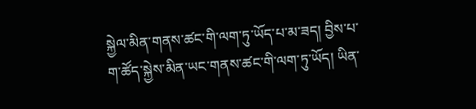སྐྱེལ་མིན་གནས་ཚང་གི་ལག་ཏུ་ཡོད་པ་མ་ཟད། བྱིས་པ་ག་ཚོད་སྐྱེས་མིན་ཡང་གནས་ཚང་གི་ལག་ཏུ་ཡོད། ཡིན་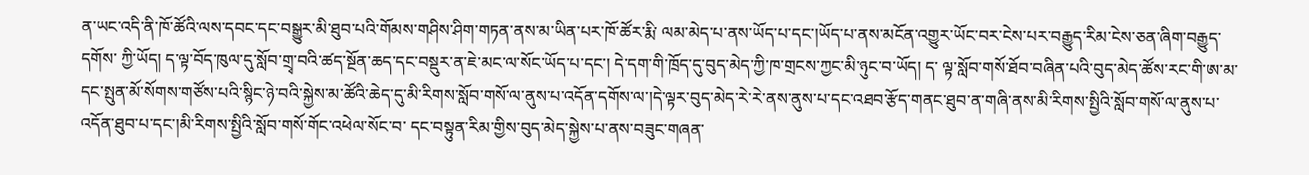ན་ཡང་འདི་ནི་ཁོ་ཚོའི་ལས་དབང་དང་བསྒྱུར་མི་ཐུབ་པའི་གོམས་གཤིས་ཤིག་གཏན་ནས་མ་ཡིན་པར་ཁོ་ཚོར་རྨི་ ལམ་མེད་པ་ནས་ཡོད་པ་དང་།ཡོད་པ་ནས་མངོན་འགྱུར་ཡོང་བར་ངེས་པར་བརྒྱུད་རིམ་ངེས་ཅན་ཞིག་བརྒྱུད་དགོས་ ཀྱི་ཡོད། ད་ལྟ་བོད་ཁུལ་དུ་སློབ་གྲྭ་བའི་ཚད་སྔོན་ཆད་དང་བསྡུར་ན་ཇེ་མང་ལ་སོང་ཡོད་པ་དང་། དེ་དག་གི་ཁྲོད་དུ་བུད་མེད་ཀྱི་ཁ་གྲངས་ཀྱང་མི་ཉུང་བ་ཡོད། ད་ ལྟ་སློབ་གསོ་ཐོབ་བཞིན་པའི་བུད་མེད་ཚོས་རང་གི་ཨ་མ་དང་སྤུན་མོ་སོགས་གཙོས་པའི་སྙིང་ཉེ་བའི་སྐྱེས་མ་ཚོའི་ཆེད་དུ་མི་རིགས་སློབ་གསོ་ལ་ནུས་པ་འདོན་དགོས་ལ་།དེ་ལྟར་བུད་མེད་རེ་རེ་ནས་ནུས་པ་དང་འཐབ་རྩོད་གནང་ཐུབ་ན་གཞི་ནས་མི་རིགས་སྤྱིའི་སློབ་གསོ་ལ་ནུས་པ་འདོན་ཐུབ་པ་དང་།མི་རིགས་སྤྱིའི་སློབ་གསོ་གོང་འཕེལ་སོང་བ་ དང་བསྟུན་རིམ་གྱིས་བུད་མེད་སྐྱེས་པ་ནས་བཟུང་གཞན་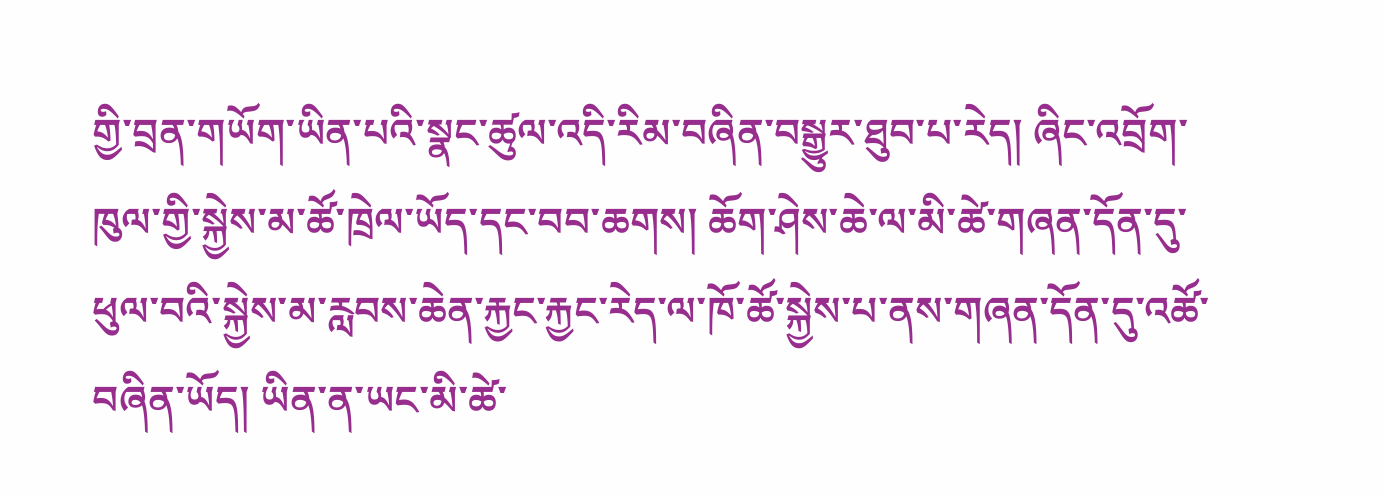གྱི་བྲན་གཡོག་ཡིན་པའི་སྣང་ཚུལ་འདི་རིམ་བཞིན་བསྒྱུར་ཐུབ་པ་རེད། ཞིང་འབྲོག་ཁུལ་གྱི་སྐྱེས་མ་ཚོ་ཁྲེལ་ཡོད་དང་བབ་ཆགས། ཆོག་ཤེས་ཆེ་ལ་མི་ཚེ་གཞན་དོན་དུ་ཕུལ་བའི་སྐྱེས་མ་རླབས་ཆེན་རྐྱང་རྐྱང་རེད་ལ་ཁོ་ཚོ་སྐྱེས་པ་ནས་གཞན་དོན་དུ་འཚོ་བཞིན་ཡོད། ཡིན་ན་ཡང་མི་ཚེ་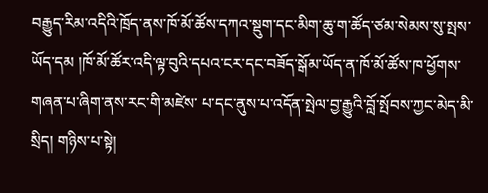བརྒྱུད་རིམ་འདིའི་ཁྲོད་ནས་ཁོ་མོ་ཚོས་དཀའ་སྡུག་དང་མིག་ཆུ་ག་ཚོད་ཙམ་སེམས་སུ་སྤས་ཡོད་དམ །ཁོ་མོ་ཚོར་འདི་ལྟ་བུའི་དཔའ་ངར་དང་བཟོད་སྒོམ་ཡོད་ན་ཁོ་མོ་ཚོས་ཁ་ཕྱོགས་གཞན་པ་ཞིག་ནས་རང་གི་མཛེས་ པ་དང་ནུས་པ་འདོན་སྤེལ་བྱ་རྒྱུའི་བློ་སྤོབས་ཀྱང་མེད་མི་སྲིད། གཉིས་པ་སྟེ།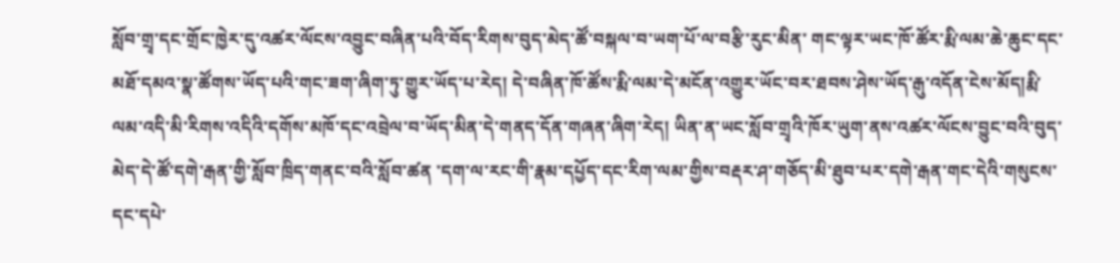སློབ་གྲྭ་དང་གྲོང་ཁྱེར་དུ་འཚར་ལོངས་འབྱུང་བཞིན་པའི་བོད་རིགས་བུད་མེད་ཚོ་བསྐལ་བ་ཡག་པོ་ལ་བརྩི་རུང་མིན་ གང་ལྟར་ཡང་ཁོ་ཚོར་རྨི་ལམ་ཆེ་ཆུང་དང་མཐོ་དམའ་སྣ་ཚོགས་ཡོད་པའི་གང་ཟག་ཞིག་ཏུ་གྱུར་ཡོད་པ་རེད། དེ་བཞིན་ཁོ་ཚོས་རྨི་ལམ་དེ་མངོན་འགྱུར་ཡོང་བར་ཐབས་ཤེས་ཡོད་རྒུ་འདོན་ངེས་མོད།རྨི་ལམ་འདི་མི་རིགས་འདིའི་དགོས་མཁོ་དང་འབྲེལ་བ་ཡོད་མིན་དེ་གནད་དོན་གཞན་ཞིག་རེད། ཡིན་ན་ཡང་སློབ་གྲྭའི་ཁོར་ཡུག་ནས་འཚར་ལོངས་བྱུང་བའི་བུད་མེད་དེ་ཚོ་དགེ་རྒན་གྱི་སློབ་ཁྲིད་གནང་བའི་སློབ་ཚན ་དག་ལ་རང་གི་རྣམ་དཔྱོད་དང་རིག་ལམ་གྱིས་བརྡར་ཤ་གཅོད་མི་ཐུབ་པར་དགེ་རྒན་གང་དེའི་གསུངས་དང་དཔེ་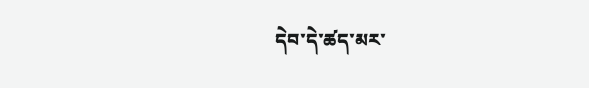དེབ་དེ་ཚད་མར་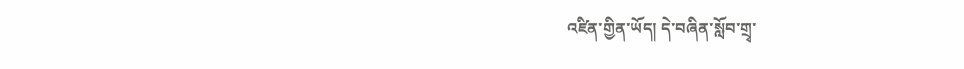འཛིན་གྱིན་ཡོད། དེ་བཞིན་སློབ་གྲྭ་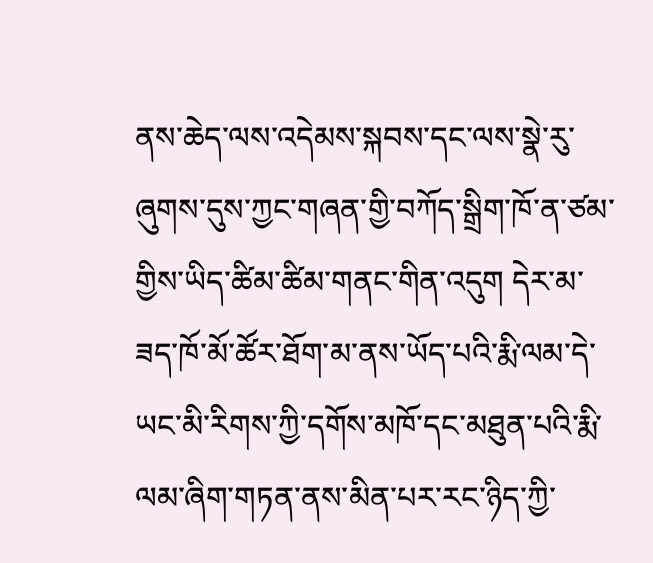ནས་ཆེད་ལས་འདེམས་སྐབས་དང་ལས་སྣེ་རུ་ཞུགས་དུས་ཀྱང་གཞན་གྱི་བཀོད་སྒྲིག་ཁོ་ན་ཙམ་གྱིས་ཡིད་ཚིམ་ཚིམ་གནང་གིན་འདུག དེར་མ་ཟད་ཁོ་མོ་ཚོར་ཐོག་མ་ནས་ཡོད་པའི་རྨི་ལམ་དེ་ཡང་མི་རིགས་ཀྱི་དགོས་མཁོ་དང་མཐུན་པའི་རྨི་ལམ་ཞིག་གཏན་ནས་མིན་པར་རང་ཉིད་ཀྱི་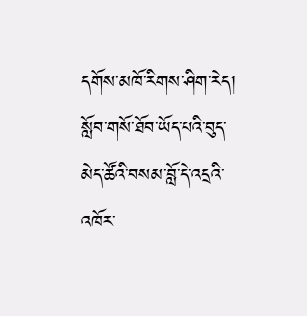དགོས་མཁོ་རིགས་ཤིག་རེད། སློབ་གསོ་ཐོབ་ཡོད་པའི་བུད་མེད་ཚོའི་བསམ་བློ་དེ་འདྲའི་འཁོར་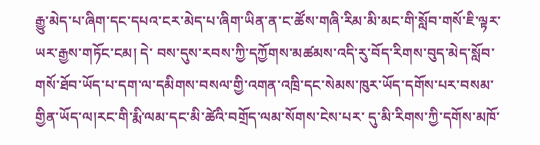རྒྱུ་མེད་པ་ཞིག་དང་དཔའ་ངར་མེད་པ་ཞིག་ཡིན་ན་ང་ཚོས་གཞི་རིམ་མི་མང་གི་སློབ་གསོ་ཇི་ལྟར་ཡར་རྒྱས་གཏོང་ངམ། དེ་ བས་དུས་རབས་ཀྱི་དཀྱོགས་མཚམས་འདི་རུ་བོད་རིགས་བུད་མེད་སློབ་གསོ་ཐོབ་ཡོད་པ་དག་ལ་དམིགས་བསལ་གྱི་འགན་འཁྲི་དང་སེམས་ཁུར་ཡོད་དགོས་པར་བསམ་གྱིན་ཡོད་ལ།རང་གི་རྨི་ལམ་དང་མི་ཚེའི་བགྲོད་ལམ་སོགས་ངེས་པར་ དུ་མི་རིགས་ཀྱི་དགོས་མཁོ་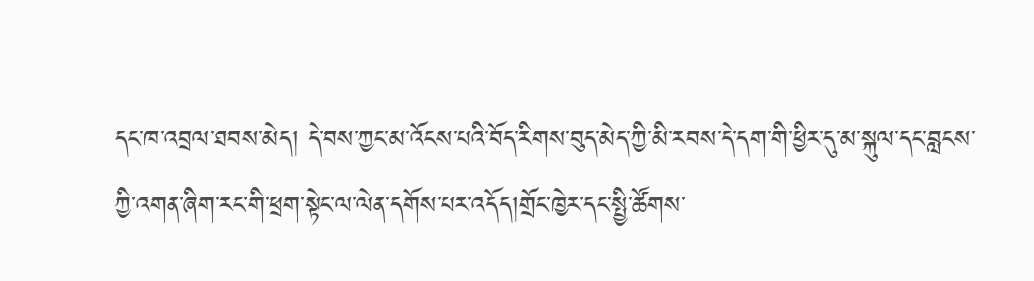དང་ཁ་འབྲལ་ཐབས་མེད། དེ་བས་ཀྱང་མ་འོངས་པའི་བོད་རིགས་བུད་མེད་ཀྱི་མི་རབས་དེ་དག་གི་ཕྱིར་དུ་མ་སྐུལ་དང་བླངས་ཀྱི་འགན་ཞིག་རང་གི་ཕྲག་སྟེང་ལ་ལེན་དགོས་པར་འདོད།གྲོང་ཁྱེར་དང་སྤྱི་ཚོགས་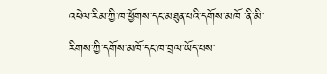འཕེལ་རིམ་ཀྱི་ཁ་ཕྱོགས་དང་མཐུན་པའི་དགོས་མཁོ ་ནི་མི་རིགས་ཀྱི་དགོས་མཁོ་དང་ཁ་བྲལ་ཡོད་པས་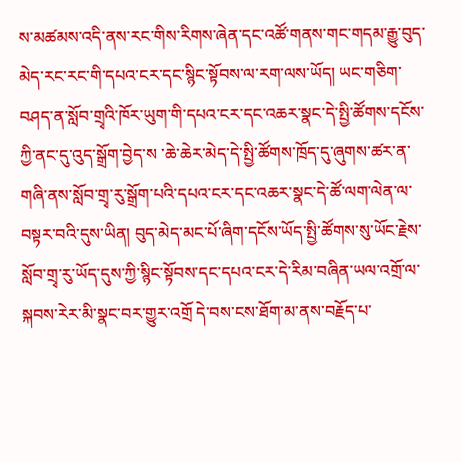ས་མཚམས་འདི་ནས་རང་གིས་རིགས་ཞེན་དང་འཚོ་གནས་གང་གདམ་རྒྱུ་བུད་མེད་རང་རང་གི་དཔའ་ངར་དང་སྙིང་སྟོབས་ལ་རག་ལས་ཡོད། ཡང་གཅིག་བཤད་ན་སློབ་གྲྭའི་ཁོར་ཡུག་གི་དཔའ་ངར་དང་འཆར་སྣང་དེ་སྤྱི་ཚོགས་དངོས་ཀྱི་ནང་དུ་འུད་སྒྲོག་བྱེད་ས ་ཆེ་ཆེར་མེད་དེ་སྤྱི་ཚོགས་ཁྲོད་དུ་ཞུགས་ཚར་ན་གཞི་ནས་སློབ་གྲྭ་རུ་སྒྲོག་པའི་དཔའ་ངར་དང་འཆར་སྣང་དེ་ཚོ་ལག་ལེན་ལ་བསྟར་བའི་དུས་ཡིན། བུད་མེད་མང་པོ་ཞིག་དངོས་ཡོད་སྤྱི་ཚོགས་སུ་ཡོང་རྗེས་སློབ་གྲྭ་རུ་ཡོད་དུས་ཀྱི་སྙིང་སྟོབས་དང་དཔའ་ངར་དེ་རིམ་བཞིན་ཡལ་འགྲོ་ལ་སྐབས་རེར་མི་སྣང་བར་གྱུར་འགྲོ དེ་བས་ངས་ཐོག་མ་ནས་བརྗོད་པ་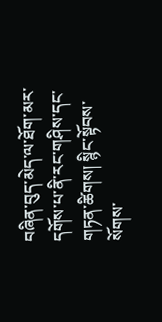བཞིན་བུད་མེད་ལ་ཐོག་མར་དགོས་པ་ནི་རང་གཤིས་དང་གཏན་ཚིགས། སྙིང་སྟོབས་སོགས་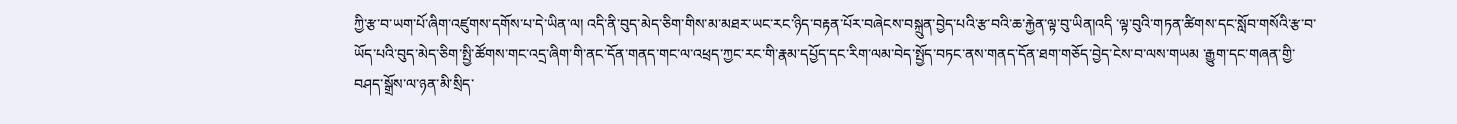ཀྱི་རྩ་བ་ཡག་པོ་ཞིག་འཛུགས་དགོས་པ་དེ་ཡིན་ལ། འདི་ནི་བུད་མེད་ཅིག་གིས་མ་མཐར་ཡང་རང་ཉིད་བརྟན་པོར་བཞེངས་བསྐྲུན་བྱེད་པའི་རྩ་བའི་ཆ་རྐྱེན་ལྟ་བུ་ཡིན།འདི ་ལྟ་བུའི་གཏན་ཚིགས་དང་སློབ་གསོའི་རྩ་བ་ཡོད་པའི་བུད་མེད་ཅིག་སྤྱི་ཚོགས་གང་འདྲ་ཞིག་གི་ནང་དོན་གནད་གང་ལ་འཕྲད་ཀྱང་རང་གི་རྣམ་དཔྱོད་དང་རིག་ལམ་བེད་སྤྱོད་བཏང་ནས་གནད་དོན་ཐག་གཅོད་བྱེད་ངེས་བ་ལས་གཡམ ་རྒྱུག་དང་གཞན་གྱི་བཤད་སྒྲོས་ལ་ཉན་མི་སྲིད་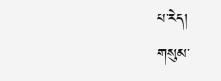པ་རེད།
གསུམ་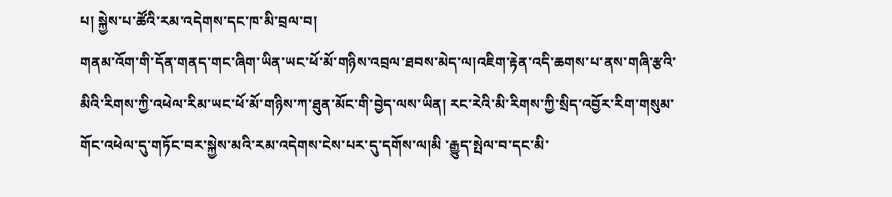པ། སྐྱེས་པ་ཚོའི་རམ་འདེགས་དང་ཁ་མི་བྲལ་བ།
གནམ་འོག་གི་དོན་གནད་གང་ཞིག་ཡིན་ཡང་ཕོ་མོ་གཉིས་འབྲལ་ཐབས་མེད་ལ།འཇིག་རྟེན་འདི་ཆགས་པ་ནས་གཞི་རྩའི་མིའི་རིགས་ཀྱི་འཕེལ་རིམ་ཡང་ཕོ་མོ་གཉིས་ཀ་ཐུན་མོང་གི་བྱེད་ལས་ཡིན། རང་རེའི་མི་རིགས་ཀྱི་སྲིད་འབྱོར་རིག་གསུམ་གོང་འཕེལ་དུ་གཏོང་བར་སྐྱེས་མའི་རམ་འདེགས་ངེས་པར་དུ་དགོས་ལ།མི ་རྒྱུད་སྤེལ་བ་དང་མི་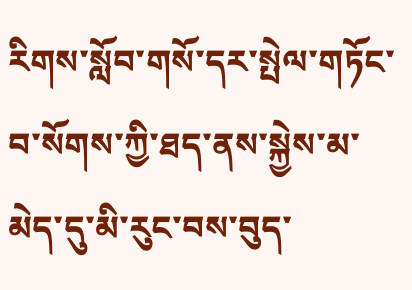རིགས་སློབ་གསོ་དར་སྤེལ་གཏོང་བ་སོགས་ཀྱི་ཐད་ནས་སྐྱེས་མ་མེད་དུ་མི་རུང་བས་བུད་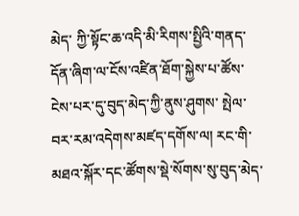མེད་ ཀྱི་སྟོང་ཆ་འདི་མི་རིགས་སྤྱིའི་གནད་དོན་ཞིག་ལ་ངོས་འཛིན་ཐོག་སྐྱེས་པ་ཚོས་ངེས་པར་དུ་བུད་མེད་ཀྱི་ནུས་ཤུགས་ སྤེལ་བར་རམ་འདེགས་མཛད་དགོས་ལ། རང་གི་མཐའ་སྐོར་དང་ཚོགས་སྡེ་སོགས་སུ་བུད་མེད་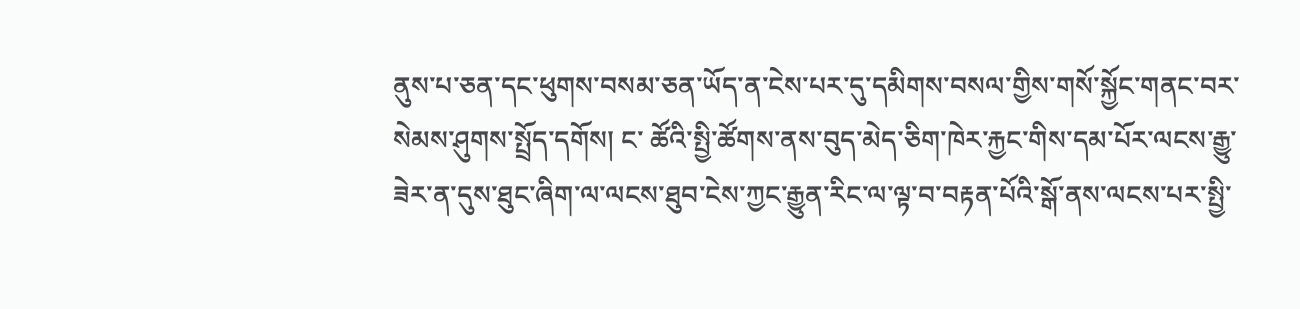ནུས་པ་ཅན་དང་ཕུགས་བསམ་ཅན་ཡོད་ན་ངེས་པར་དུ་དམིགས་བསལ་གྱིས་གསོ་སྐྱོང་གནང་བར་སེམས་ཤུགས་སྤྲོད་དགོས། ང་ ཚོའི་སྤྱི་ཚོགས་ནས་བུད་མེད་ཅིག་ཁེར་རྐྱང་གིས་དམ་པོར་ལངས་རྒྱུ་ཟེར་ན་དུས་ཐུང་ཞིག་ལ་ལངས་ཐུབ་ངེས་ཀྱང་རྒྱུན་རིང་ལ་ལྟ་བ་བརྟན་པོའི་སྒོ་ནས་ལངས་པར་སྤྱི་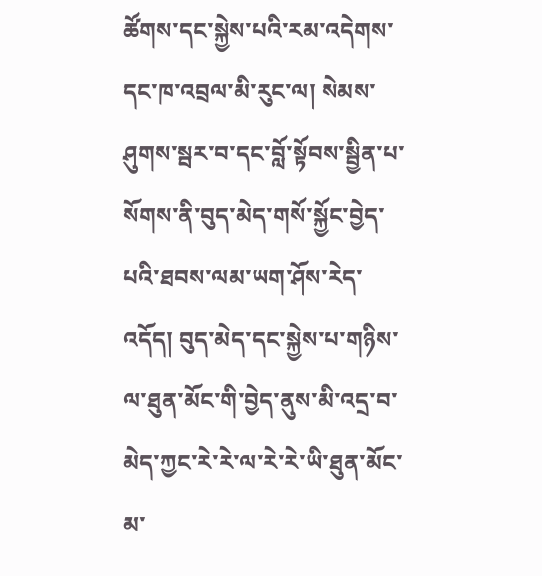ཚོགས་དང་སྐྱེས་པའི་རམ་འདེགས་དང་ཁ་འབྲལ་མི་རུང་ལ། སེམས་ཤུགས་སྦར་བ་དང་བློ་སྟོབས་སྦྱིན་པ་སོགས་ནི་བུད་མེད་གསོ་སྐྱོང་བྱེད་པའི་ཐབས་ལམ་ཡག་ཤོས་རེད་འདོད། བུད་མེད་དང་སྐྱེས་པ་གཉིས་ལ་ཐུན་མོང་གི་བྱེད་ནུས་མི་འདྲ་བ་མེད་ཀྱང་རེ་རེ་ལ་རེ་རེ་ཡི་ཐུན་མོང་མ་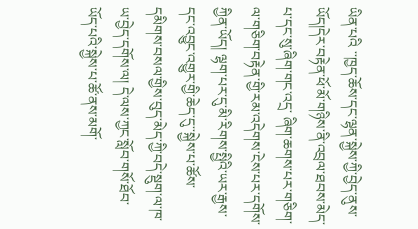ཡིན་པའི ་་ཁྱད་ཆོས་དང་ལྷན་སྐྱེས་ཀྱི་བྱེད་ནུས་ཡོད།དེར་བརྟེན་ཕོ་མོ་གཉིས་ནི་འབྲལ་ཐབས་མེད་པ་དང་སུ་ཞིག་གང་འདྲ་ ཞིག་ཆགས་པར་གཅིག་ལ་གཅིག་བརྟེན་གྱི་རམ་འདེགས་ངེས་པར་དགོས་ཀྱིན་ཡོད། ལྷག་པར་དུ་མི་རིགས་སྤྱིའི་ཡར་རྒྱས་དང་འབྱུང་འགྱུར་གྱི་ཆེད་དུ་་སྐྱེས་པ་ཚོས་དམིགས་བསལ་གྱིས་བུད་མེད་ཀྱི་བདེ་སྡུག་ལ་ཁ་ཡ་བྱེད་དགོས་ལ། དེ་ལས་ཀྱང་སློབ་གསོ་ཐོབ་ཡོད་པའི་སྐྱེས་པ་ཚོ་ནས་མགོ་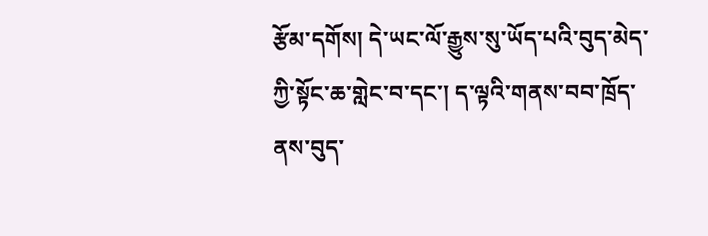རྩོམ་དགོས། དེ་ཡང་ལོ་རྒྱུས་སུ་ཡོད་པའི་བུད་མེད་ཀྱི་སྟོང་ཆ་གླེང་བ་དང་། ད་ལྟའི་གནས་བབ་ཁྲོད་ནས་བུད་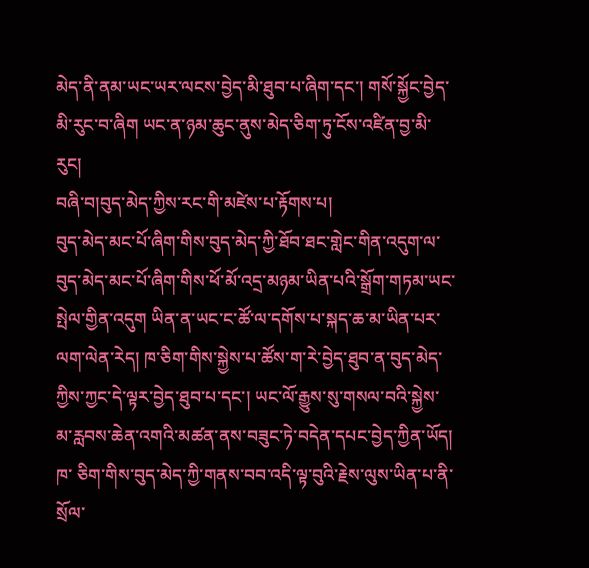མེད་ནི་ནམ་ཡང་ཡར་ལངས་བྱེད་མི་ཐུབ་པ་ཞིག་དང་། གསོ་སྐྱོང་བྱེད་མི་རུང་བ་ཞིག ཡང་ན་ཉམ་ཆུང་ནུས་མེད་ཅིག་ཏུ་ངོས་འཛིན་བྱ་མི་རུང།
བཞི་བ།བུད་མེད་ཀྱིས་རང་གི་མཛེས་པ་རྟོགས་པ།
བུད་མེད་མང་པོ་ཞིག་གིས་བུད་མེད་ཀྱི་ཐོབ་ཐང་གླེང་གིན་འདུག་ལ་བུད་མེད་མང་པོ་ཞིག་གིས་ཕོ་མོ་འདྲ་མཉམ་ཡིན་པའི་སྒྲོག་གཏམ་ཡང་སྤེལ་གྱིན་འདུག ཡིན་ན་ཡང་ང་ཚོ་ལ་དགོས་པ་སྐད་ཆ་མ་ཡིན་པར་ལག་ལེན་རེད། ཁ་ཅིག་གིས་སྐྱེས་པ་ཚོས་ག་རེ་བྱེད་ཐུབ་ན་བུད་མེད་ཀྱིས་ཀྱང་དེ་ལྟར་བྱེད་ཐུབ་པ་དང་། ཡང་ལོ་རྒྱུས་སུ་གསལ་བའི་སྐྱེས་མ་རླབས་ཆེན་འགའི་མཚན་ནས་བཟུང་ཏེ་བདེན་དཔང་བྱེད་ཀྱིན་ཡོད། ཁ་ ཅིག་གིས་བུད་མེད་ཀྱི་གནས་བབ་འདི་ལྟ་བུའི་རྗེས་ལུས་ཡིན་པ་ནི་སྲོལ་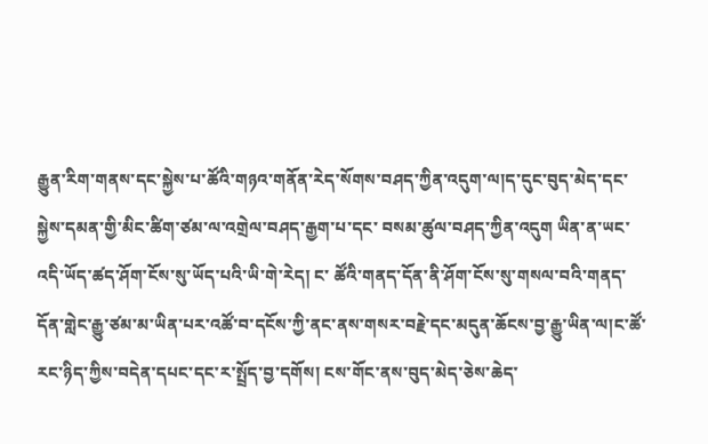རྒྱུན་རིག་གནས་དང་སྐྱེས་པ་ཚོའི་གཉའ་གནོན་རེད་སོགས་བཤད་ཀྱིན་འདུག་ལ།ད་དུང་བུད་མེད་དང་སྐྱེས་དམན་གྱི་མིང་ཚིག་ཙམ་ལ་འགྲེལ་བཤད་རྒྱག་པ་དང་ བསམ་ཚུལ་བཤད་ཀྱིན་འདུག ཡིན་ན་ཡང་འདི་ཡོད་ཚད་ཤོག་ངོས་སུ་ཡོད་པའི་ཡི་གེ་རེད། ང་ ཚོའི་གནད་དོན་ནི་ཤོག་ངོས་སུ་གསལ་བའི་གནད་དོན་གླེང་རྒྱུ་ཙམ་མ་ཡིན་པར་འཚོ་བ་དངོས་ཀྱི་ནང་ནས་གསར་བརྗེ་དང་མདུན་ཆོངས་བྱ་རྒྱུ་ཡིན་ལ།ང་ཚོ་རང་ཉིད་ཀྱིས་བདེན་དཔང་དང་ར་སྤྲོད་བྱ་དགོས། ངས་གོང་ནས་བུད་མེད་ཅེས་ཆེད་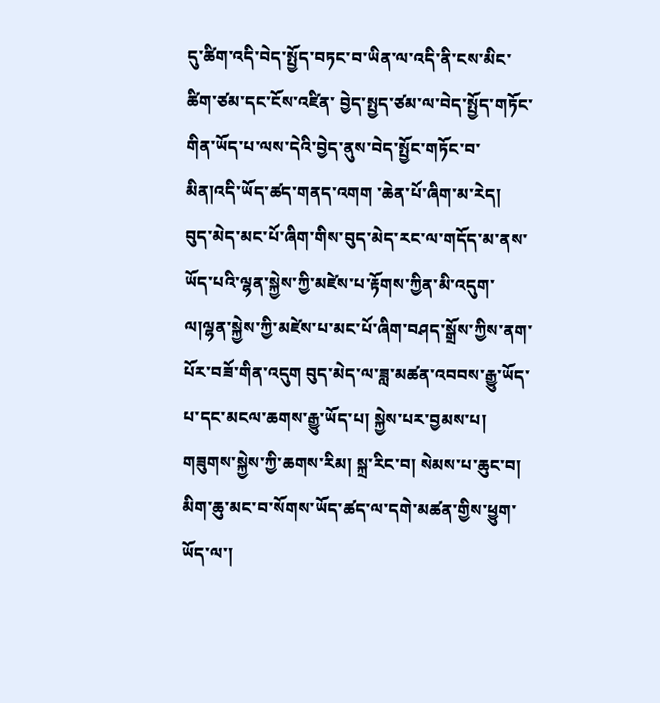དུ་ཚིག་འདི་བེད་སྤྱོད་བཏང་བ་ཡིན་ལ་འདི་ནི་ངས་མིང་ཚིག་ཙམ་དང་ངོས་འཛིན་ བྱེད་སྤྱད་ཙམ་ལ་བེད་སྤྱོད་གཏོང་གིན་ཡོད་པ་ལས་དེའི་བྱེད་ནུས་བེད་སྤྱོང་གཏོང་བ་མིན།འདི་ཡོད་ཚད་གནད་འགག ་ཆེན་པོ་ཞིག་མ་རེད།
བུད་མེད་མང་པོ་ཞིག་གིས་བུད་མེད་རང་ལ་གདོད་མ་ནས་ཡོད་པའི་ལྷན་སྐྱེས་ཀྱི་མཛེས་པ་རྟོགས་ཀྱིན་མི་འདུག་ལ།ལྷན་སྐྱེས་ཀྱི་མཛེས་པ་མང་པོ་ཞིག་བཤད་སྒྲོས་ཀྱིས་ནག་པོར་བཟོ་གིན་འདུག བུད་མེད་ལ་ཟླ་མཚན་འབབས་རྒྱུ་ཡོད་པ་དང་མངལ་ཆགས་རྒྱུ་ཡོད་པ། སྐྱེས་པར་བྱམས་པ། གཟུགས་སྐྱེས་ཀྱི་ཆགས་རིམ། སྐྲ་རིང་བ། སེམས་པ་ཆུང་བ། མིག་ཆུ་མང་བ་སོགས་ཡོད་ཚད་ལ་དགེ་མཚན་གྱིས་ཕྱུག་ཡོད་ལ་།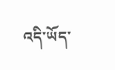འདི་ཡོད་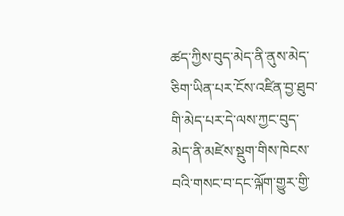ཚད་ཀྱིས་བུད་མེད་ནི་ནུས་མེད་ཅིག་ཡིན་པར་ངོས་འཛིན་བྱ་ཐུབ་གི་མེད་པར་དེ་ལས་ཀྱང་བུད་མེད་ནི་མཛེས་སྡུག་གིས་ཁེངས་བའི་གསང་བ་དང་ལྐོག་གྱུར་གྱི་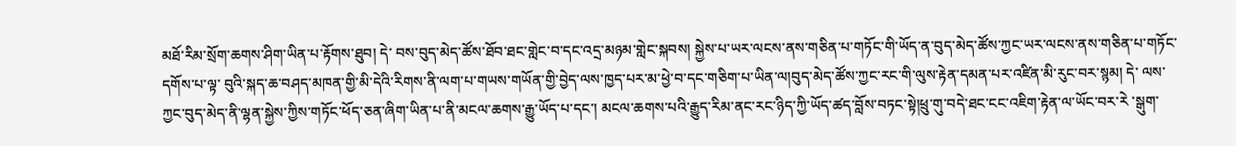མཐོ་རིམ་སྲོག་ཆགས་ཤིག་ཡིན་པ་རྟོགས་ཐུབ། དེ་ བས་བུད་མེད་ཚོས་ཐོབ་ཐང་གླེང་བ་དང་འདྲ་མཉམ་གླེང་སྐབས། སྐྱེས་པ་ཡར་ལངས་ནས་གཅིན་པ་གཏོང་གི་ཡོད་ན་བུད་མེད་ཚོས་ཀྱང་ཡར་ལངས་ནས་གཅིན་པ་གཏོང་དགོས་པ་ལྟ་ བུའི་སྐད་ཆ་བཤད་མཁན་གྱི་མི་དེའི་རིགས་ནི་ལག་པ་གཡས་གཡོན་གྱི་བྱེད་ལས་ཁྱད་པར་མ་ཕྱེ་བ་དང་གཅིག་པ་ཡིན་ལ།བུད་མེད་ཚོས་ཀྱང་རང་གི་ལུས་རྟེན་དམན་པར་འཛིན་མི་རུང་བར་སྙམ། དེ་ ལས་ཀྱང་བུད་མེད་ནི་ལྷན་སྐྱེས་ཀྱིས་གཏོང་ཕོད་ཅན་ཞིག་ཡིན་པ་ནི་མངལ་ཆགས་རྒྱུ་ཡོད་པ་དང་། མངལ་ཆགས་པའི་རྒྱུད་རིམ་ནང་རང་ཉིད་ཀྱི་ཡོད་ཚད་བློས་བཏང་སྟེ།ཕྲུ་གུ་བདེ་ཐང་ངང་འཇིག་རྟེན་ལ་ཡོང་བར་རེ ་སྒུག་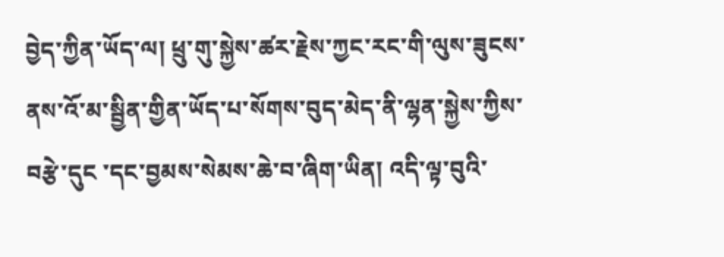བྱེད་ཀྱིན་ཡོད་ལ། ཕྲུ་གུ་སྐྱེས་ཚར་རྗེས་ཀྱང་རང་གི་ལུས་ཟུངས་ནས་འོ་མ་སྦྱིན་གྱིན་ཡོད་པ་སོགས་བུད་མེད་ནི་ལྷན་སྐྱེས་ཀྱིས་བརྩེ་དུང ་དང་བྱམས་སེམས་ཆེ་བ་ཞིག་ཡིན། འདི་ལྟ་བུའི་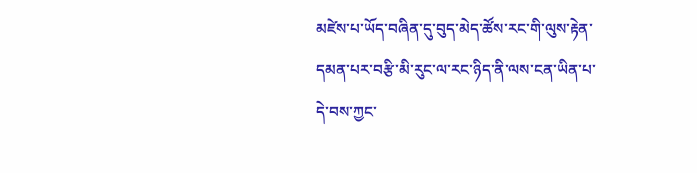མཛེས་པ་ཡོད་བཞིན་དུ་བུད་མེད་ཚོས་རང་གི་ལུས་རྟེན་དམན་པར་བརྩི་མི་རུང་ལ་རང་ཉིད་ནི་ལས་ངན་ཡིན་པ་དེ་བས་ཀྱང་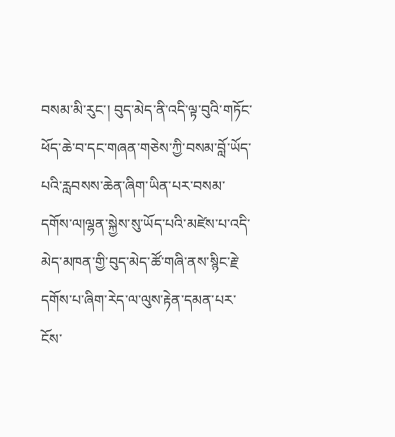བསམ་མི་རུང་། བུད་མེད་ནི་འདི་ལྟ་བུའི་གཏོང་ཕོད་ཆེ་བ་དང་གཞན་གཅེས་ཀྱི་བསམ་བློ་ཡོད་པའི་རླབསས་ཆེན་ཞིག་ཡིན་པར་བསམ་ དགོས་ལ།ལྷན་སྐྱེས་སུ་ཡོད་པའི་མཛེས་པ་འདི་མེད་མཁན་གྱི་བུད་མེད་ཚོ་གཞི་ནས་སྙིང་རྗེ་དགོས་པ་ཞིག་རེད་ལ་ལུས་རྟེན་དམན་པར་ངོས་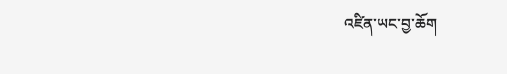འཛིན་ཡང་བྱ་ཆོག